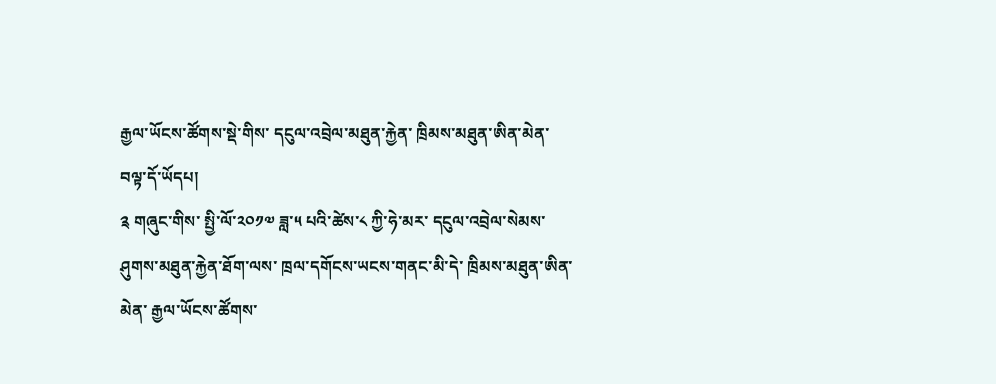རྒྱལ་ཡོངས་ཚོགས་སྡེ་གིས་ དངུལ་འབྲེལ་མཐུན་རྐྱེན་ ཁྲིམས་མཐུན་ཨིན་མེན་ བལྟ་དོ་ཡོདཔ།
༉ གཞུང་གིས་ སྤྱི་ལོ་༢༠༡༧ ཟླ་༥ པའི་ཚེས་༨ ཀྱི་ཧེ་མར་ དངུལ་འབྲེལ་སེམས་ཤུགས་མཐུན་རྐྱེན་ཐོག་ལས་ ཁྲལ་དགོངས་ཡངས་གནང་མི་དེ་ ཁྲིམས་མཐུན་ཨིན་མེན་ རྒྱལ་ཡོངས་ཚོགས་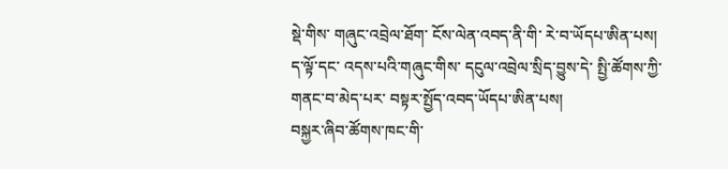སྡེ་གིས་ གཞུང་འབྲེལ་ཐོག་ ངོས་ལེན་འབད་ནི་གི་ རེ་བ་ཡོདཔ་ཨིན་པས།
ད་ལྟོ་དང་ འདས་པའི་གཞུང་གིས་ དངུལ་འབྲེལ་སྲིད་བྱུས་དེ་ སྤྱི་ཚོགས་ཀྱི་ གནང་བ་མེད་པར་ བསྟར་སྤྱོད་འབད་ཡོདཔ་ཨིན་པས།
བསྐྱར་ཞིབ་ཚོགས་ཁང་གི་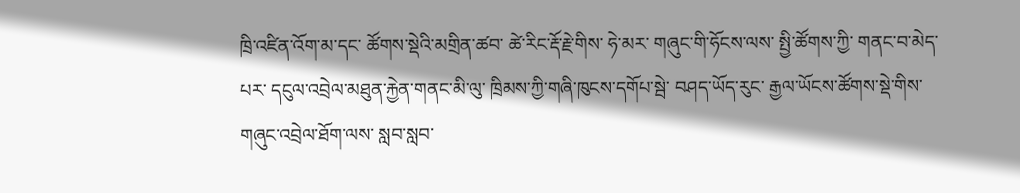ཁྲི་འཛིན་འོག་མ་དང་ ཚོགས་སྡེའི་མགྲིན་ཚབ་ ཚེ་རིང་རྡོ་རྗེ་གིས་ ཧེ་མར་ གཞུང་གི་ཧོངས་ལས་ སྤྱི་ཚོགས་ཀྱི་ གནང་བ་མེད་པར་ དངུལ་འབྲེལ་མཐུན་རྐྱེན་གནང་མི་ལུ་ ཁྲིམས་ཀྱི་གཞི་ཁུངས་དགོཔ་སྦེ་ བཤད་ཡོད་རུང་ རྒྱལ་ཡོངས་ཚོགས་སྡེ་གིས་ གཞུང་འབྲེལ་ཐོག་ལས་ སླབ་སླབ་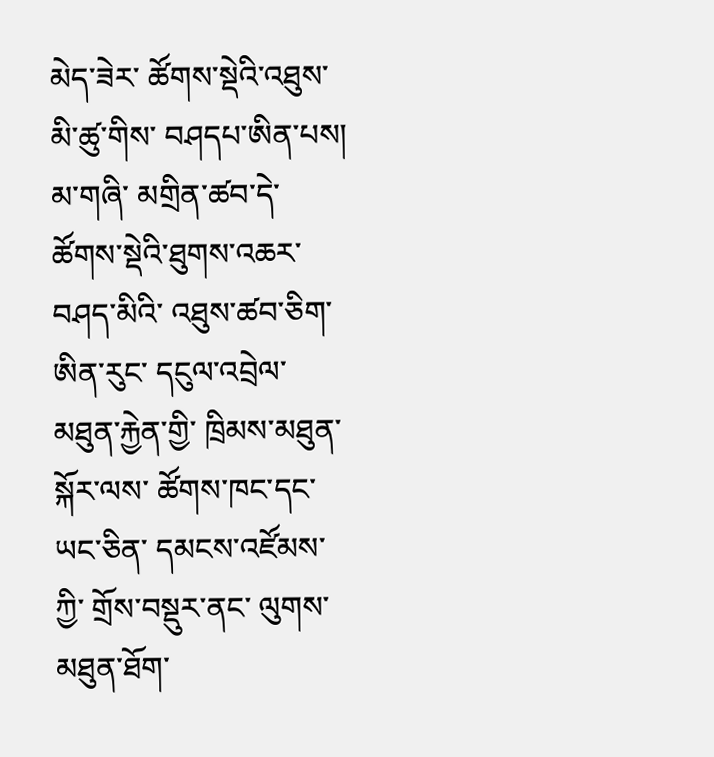མེད་ཟེར་ ཚོགས་སྡེའི་འཐུས་མི་ཚུ་གིས་ བཤདཔ་ཨིན་པས།
མ་གཞི་ མགྲིན་ཚབ་དེ་ ཚོགས་སྡེའི་ཐུགས་འཆར་བཤད་མིའི་ འཐུས་ཚབ་ཅིག་ཨིན་རུང་ དངུལ་འབྲེལ་མཐུན་རྐྱེན་གྱི་ ཁྲིམས་མཐུན་སྐོར་ལས་ ཚོགས་ཁང་དང་ ཡང་ཅིན་ དམངས་འཛོམས་ཀྱི་ གྲོས་བསྡུར་ནང་ ལུགས་མཐུན་ཐོག་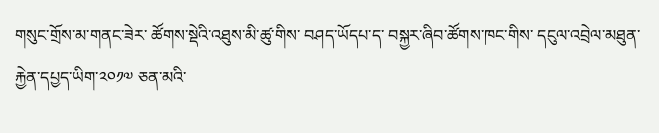གསུང་གྲོས་མ་གནང་ཟེར་ ཚོགས་སྡེའི་འཐུས་མི་ཚུ་གིས་ བཤད་ཡོདཔ་ད་ བསྐྱར་ཞིབ་ཚོགས་ཁང་གིས་ དངུལ་འབྲེལ་མཐུན་རྐྱེན་དཔྱད་ཡིག་༢༠༡༧ ཅན་མའི་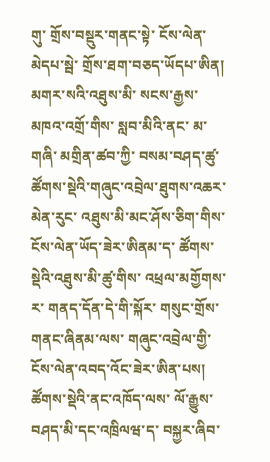གུ་ གྲོས་བསྡུར་གནང་སྟེ་ ངོས་ལེན་མེདཔ་སྦེ་ གྲོས་ཐག་བཅད་ཡོདཔ་ཨིན།
མགར་སའི་འཐུས་མི་ སངས་རྒྱས་མཁའ་འགྲོ་གིས་ སླབ་མིའི་ནང་ མ་གཞི་ མགྲིན་ཚབ་ཀྱི་ བསམ་བཤད་ཚུ་ ཚོགས་སྡེའི་གཞུང་འབྲེལ་ཐུགས་འཆར་མེན་རུང་ འཐུས་མི་མང་ཤོས་ཅིག་གིས་ ངོས་ལེན་ཡོད་ཟེར་ཨིནམ་ད་ ཚོགས་སྡེའི་འཐུས་མི་ཚུ་གིས་ འཕྲལ་མགྱོགས་ར་ གནད་དོན་དེ་གི་སྐོར་ གསུང་གྲོས་གནང་ཞིནམ་ལས་ གཞུང་འབྲེལ་གྱི་ ངོས་ལེན་འབད་འོང་ཟེར་ཨིན་པས།
ཚོགས་སྡེའི་ནང་འཁོད་ལས་ ལོ་རྒྱུས་བཤད་མི་དང་འཁྲིལཝ་ད་ བསྐྱར་ཞིབ་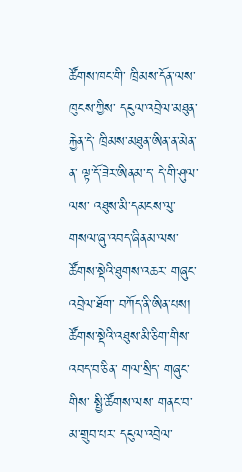ཚོགས་ཁང་གི་ ཁྲིམས་དོན་ལས་ཁུངས་ཀྱིས་ དངུལ་འབྲེལ་མཐུན་རྐྱེན་དེ་ ཁྲིམས་མཐུན་ཨིན་ན་མེན་ན་ ལྟ་དོ་ཟེར་ཨིནམ་ད་ དེ་གི་ཤུལ་ལས་ འཐུས་མི་དམངས་ལུ་ གསལ་ཞུ་འབད་ཞིནམ་ལས་ ཚོགས་སྡེའི་ཐུགས་འཆར་ གཞུང་འབྲེལ་ཐོག་ བཀོད་ནི་ཨིན་པས།
ཚོགས་སྡེའི་འཐུས་མི་ཅིག་གིས་འབད་བ་ཅིན་ གལ་སྲིད་ གཞུང་གིས་ སྤྱི་ཚོགས་ལས་ གནང་བ་མ་གྲུབ་པར་ དངུལ་འབྲེལ་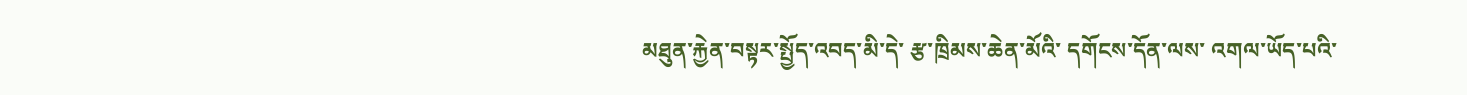མཐུན་རྐྱེན་བསྟར་སྤྱོད་འབད་མི་དེ་ རྩ་ཁྲིམས་ཆེན་མོའི་ དགོངས་དོན་ལས་ འགལ་ཡོད་པའི་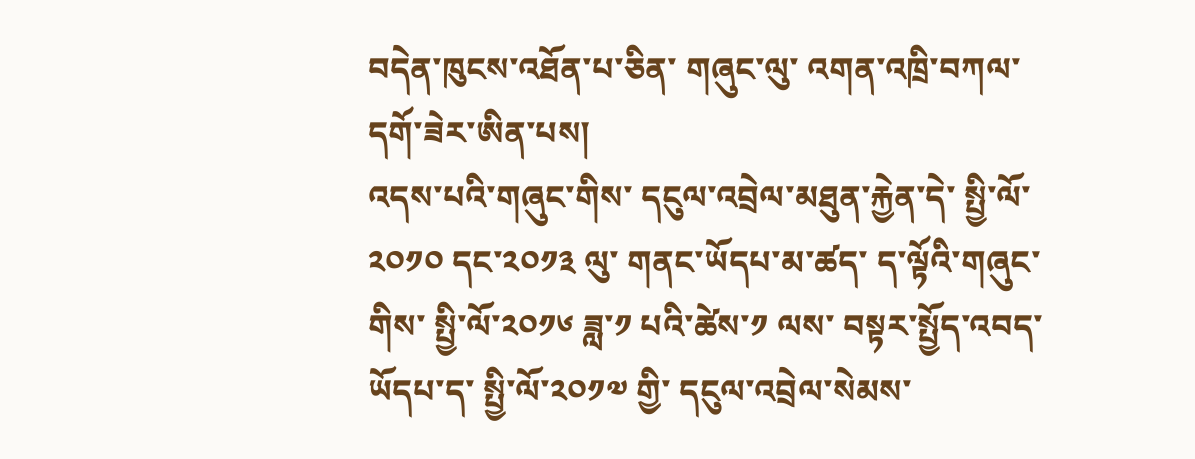བདེན་ཁུངས་འཐོན་པ་ཅིན་ གཞུང་ལུ་ འགན་འཁྲི་བཀལ་དགོ་ཟེར་ཨིན་པས།
འདས་པའི་གཞུང་གིས་ དངུལ་འབྲེལ་མཐུན་རྐྱེན་དེ་ སྤྱི་ལོ་༢༠༡༠ དང་༢༠༡༣ ལུ་ གནང་ཡོདཔ་མ་ཚད་ ད་ལྟོའི་གཞུང་གིས་ སྤྱི་ལོ་༢༠༡༦ ཟླ་༡ པའི་ཚེས་༡ ལས་ བསྟར་སྤྱོད་འབད་ཡོདཔ་ད་ སྤྱི་ལོ་༢༠༡༧ གྱི་ དངུལ་འབྲེལ་སེམས་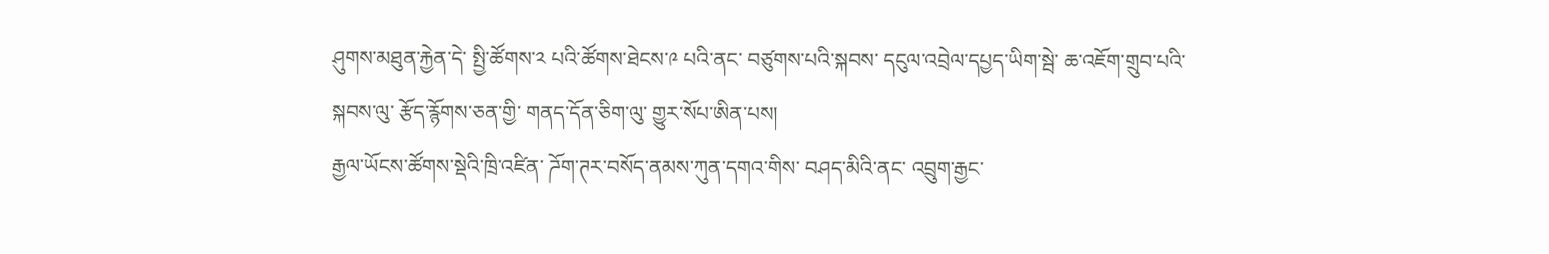ཤུགས་མཐུན་རྐྱེན་དེ་ སྤྱི་ཚོགས་༢ པའི་ཚོགས་ཐེངས་༩ པའི་ནང་ བཙུགས་པའི་སྐབས་ དངུལ་འབྲེལ་དཔྱད་ཡིག་སྦེ་ ཆ་འཇོག་གྲུབ་པའི་སྐབས་ལུ་ རྩོད་རྙོགས་ཅན་གྱི་ གནད་དོན་ཅིག་ལུ་ གྱུར་སོཔ་ཨིན་པས།
རྒྱལ་ཡོངས་ཚོགས་སྡེའི་ཁྲི་འཛིན་ ཌོག་ཊར་བསོད་ནམས་ཀུན་དགའ་གིས་ བཤད་མིའི་ནང་ འབྲུག་རྒྱང་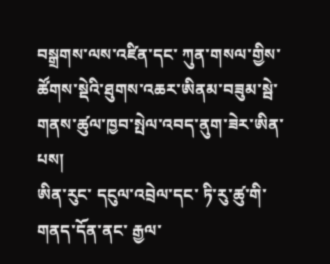བསྒྲགས་ལས་འཛིན་དང་ ཀུན་གསལ་གྱིས་ ཚོགས་སྡེའི་ཐུགས་འཆར་ཨིནམ་བཟུམ་སྦེ་ གནས་ཚུལ་ཁྱབ་སྤེལ་འབད་ནུག་ཟེར་ཨིན་པས།
ཨིན་རུང་ དངུལ་འབྲེལ་དང་ ཏི་རུ་ཚུ་གི་གནད་དོན་ནང་ རྒྱལ་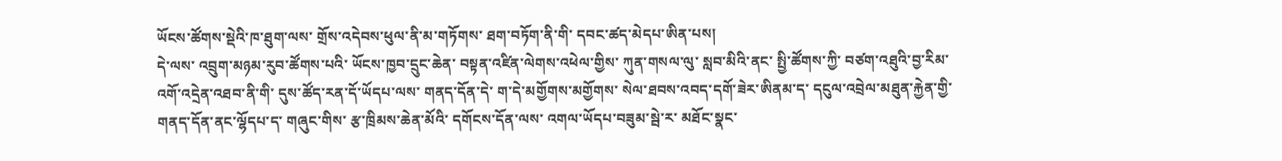ཡོངས་ཚོགས་སྡེའི་ཁ་ཐུག་ལས་ གྲོས་འདེབས་ཕུལ་ནི་མ་གཏོགས་ ཐག་བཏོག་ནི་གི་ དབང་ཚད་མེདཔ་ཨིན་པས།
དེ་ལས་ འབྲུག་མཉམ་རུབ་ཚོགས་པའི་ ཡོངས་ཁྱབ་དྲུང་ཆེན་ བསྟན་འཛིན་ལེགས་འཕེལ་གྱིས་ ཀུན་གསལ་ལུ་ སླབ་མིའི་ནང་ སྤྱི་ཚོགས་ཀྱི་ བཙག་འཐུའི་བྱ་རིམ་ འགོ་འདྲེན་འཐབ་ནི་གི་ དུས་ཚོད་རན་དོ་ཡོདཔ་ལས་ གནད་དོན་དེ་ ག་དེ་མགྱོགས་མགྱོགས་ སེལ་ཐབས་འབད་དགོ་ཟེར་ཨིནམ་ད་ དངུལ་འབྲེལ་མཐུན་རྐྱེན་གྱི་ གནད་དོན་ནང་ལྷོདཔ་ད་ གཞུང་གིས་ རྩ་ཁྲིམས་ཆེན་མོའི་ དགོངས་དོན་ལས་ འགལ་ཡོདཔ་བཟུམ་སྦེ་ར་ མཐོང་སྣང་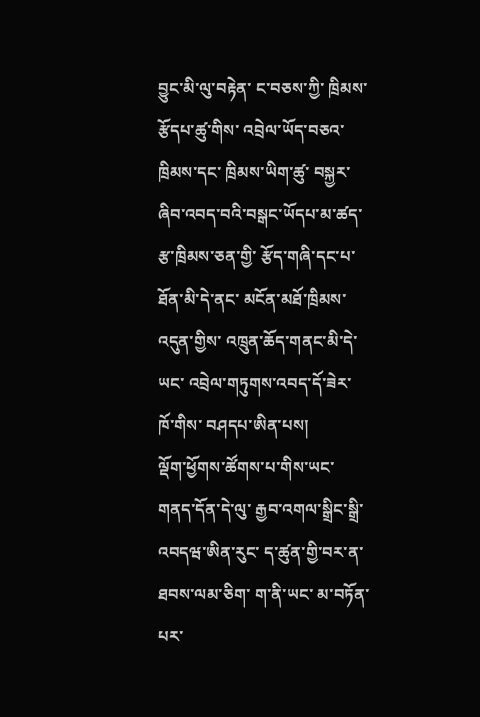བྱུང་མི་ལུ་བརྟེན་ ང་བཅས་ཀྱི་ ཁྲིམས་རྩོདཔ་ཚུ་གིས་ འབྲེལ་ཡོད་བཅའ་ཁྲིམས་དང་ ཁྲིམས་ཡིག་ཚུ་ བསྐྱར་ཞིབ་འབད་བའི་བསྒང་ཡོདཔ་མ་ཚད་ རྩ་ཁྲིམས་ཅན་གྱི་ རྩོད་གཞི་དང་པ་ཐོན་མི་དེ་ནང་ མངོན་མཐོ་ཁྲིམས་འདུན་གྱིས་ འཁྲུན་ཆོད་གནང་མི་དེ་ཡང་ འབྲེལ་གཏུགས་འབད་དོ་ཟེར་ ཁོ་གིས་ བཤདཔ་ཨིན་པས།
ལྡོག་ཕྱོགས་ཚོགས་པ་གིས་ཡང་ གནད་དོན་དེ་ལུ་ རྒྱབ་འགལ་སྒྲིང་སྒྲི་འབདཝ་ཨིན་རུང་ ད་ཚུན་གྱི་བར་ན་ ཐབས་ལམ་ཅིག་ ག་ནི་ཡང་ མ་བཏོན་པར་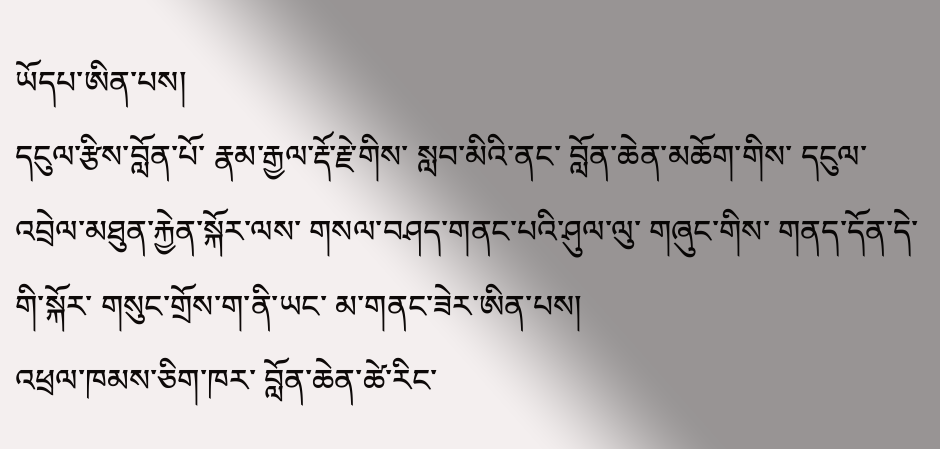ཡོདཔ་ཨིན་པས།
དངུལ་རྩིས་བློན་པོ་ རྣམ་རྒྱལ་རྡོ་རྗེ་གིས་ སླབ་མིའི་ནང་ བློན་ཆེན་མཆོག་གིས་ དངུལ་འབྲེལ་མཐུན་རྐྱེན་སྐོར་ལས་ གསལ་བཤད་གནང་པའི་ཤུལ་ལུ་ གཞུང་གིས་ གནད་དོན་དེ་གི་སྐོར་ གསུང་གྲོས་ག་ནི་ཡང་ མ་གནང་ཟེར་ཨིན་པས།
འཕྲལ་ཁམས་ཅིག་ཁར་ བློན་ཆེན་ཚེ་རིང་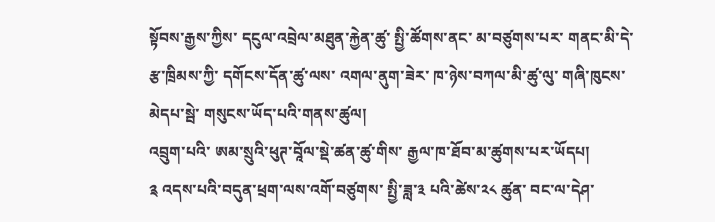སྟོབས་རྒྱས་ཀྱིས་ དངུལ་འབྲེལ་མཐུན་རྐྱེན་ཚུ་ སྤྱི་ཚོགས་ནང་ མ་བཙུགས་པར་ གནང་མི་དེ་ རྩ་ཁྲིམས་ཀྱི་ དགོངས་དོན་ཚུ་ལས་ འགལ་ནུག་ཟེར་ ཁ་ཉེས་བཀལ་མི་ཚུ་ལུ་ གཞི་ཁུངས་མེདཔ་སྦེ་ གསུངས་ཡོད་པའི་གནས་ཚུལ།
འབྲུག་པའི་ ཨམ་སྲུའི་ཕུཊ་བཱོལ་སྡེ་ཚན་ཚུ་གིས་ རྒྱལ་ཁ་ཐོབ་མ་ཚུགས་པར་ཡོདཔ།
༉ འདས་པའི་བདུན་ཕྲག་ལས་འགོ་བཙུགས་ སྤྱི་ཟླ་༣ པའི་ཚེས་༢༨ ཚུན་ བང་ལ་དེཤ་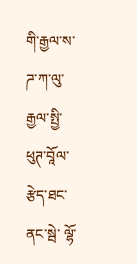གི་རྒྱལ་ས་ ཌ་ཀ་ལུ་ རྒྱལ་སྤྱི་ཕུཊ་བཱོལ་རྩེད་ཐང་ནང་སྦེ་ ལྷོ་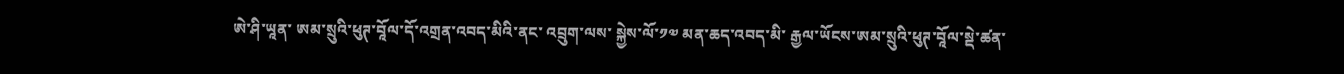ཨེ་ཤི་ཡཱན་ ཨམ་སྲུའི་ཕུཊ་བཱོལ་དོ་འགྲན་འབད་མིའི་ནང་ འབྲུག་ལས་ སྐྱེས་ལོ་༡༧ མན་ཆད་འབད་མི་ རྒྱལ་ཡོངས་ཨམ་སྲུའི་ཕུཊ་བཱོལ་སྡེ་ཚན་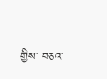གྱིས་ བཅའ་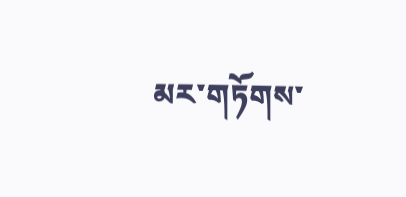མར་གཏོགས་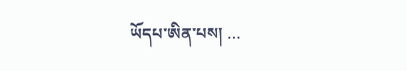ཡོདཔ་ཨིན་པས། …